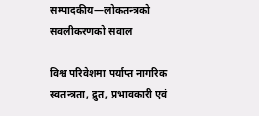सम्पादकीय—लोकतन्त्रको सवलीकरणको सवाल

विश्व परिवेशमा पर्याप्त नागरिक स्वतन्त्रता, द्रुत, प्रभावकारी एवं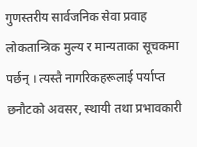गुणस्तरीय सार्वजनिक सेवा प्रवाह लोकतान्त्रिक मुल्य र मान्यताका सूचकमा पर्छन् । त्यस्तै नागरिकहरूलाई पर्याप्त छनौटको अवसर, स्थायी तथा प्रभावकारी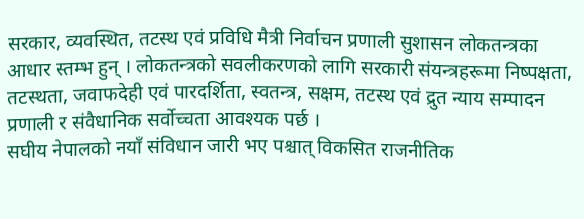सरकार, व्यवस्थित, तटस्थ एवं प्रविधि मैत्री निर्वाचन प्रणाली सुशासन लोकतन्त्रका आधार स्तम्भ हुन् । लोकतन्त्रको सवलीकरणको लागि सरकारी संयन्त्रहरूमा निष्पक्षता, तटस्थता, जवाफदेही एवं पारदर्शिता, स्वतन्त्र, सक्षम, तटस्थ एवं द्रुत न्याय सम्पादन प्रणाली र संवैधानिक सर्वोच्चता आवश्यक पर्छ ।
सघीय नेपालको नयाँ संविधान जारी भए पश्चात् विकसित राजनीतिक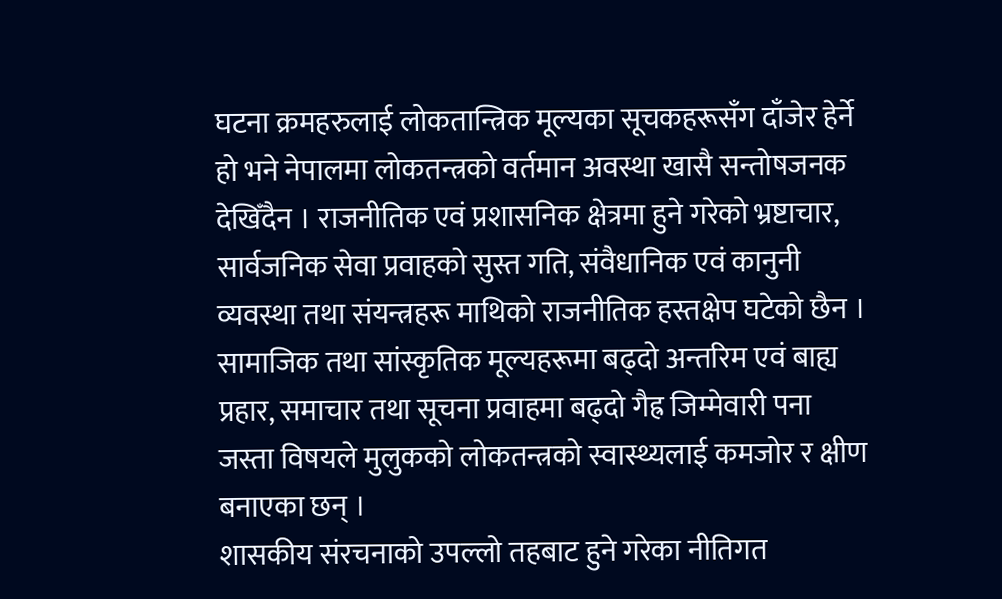घटना क्रमहरुलाई लोकतान्त्रिक मूल्यका सूचकहरूसँग दाँजेर हेर्ने हो भने नेपालमा लोकतन्त्रको वर्तमान अवस्था खासै सन्तोषजनक देखिँदैन । राजनीतिक एवं प्रशासनिक क्षेत्रमा हुने गरेको भ्रष्टाचार, सार्वजनिक सेवा प्रवाहको सुस्त गति, संवैधानिक एवं कानुनी व्यवस्था तथा संयन्त्रहरू माथिको राजनीतिक हस्तक्षेप घटेको छैन । सामाजिक तथा सांस्कृतिक मूल्यहरूमा बढ्दो अन्तरिम एवं बाह्य प्रहार, समाचार तथा सूचना प्रवाहमा बढ्दो गैह्र जिम्मेवारी पना जस्ता विषयले मुलुकको लोकतन्त्रको स्वास्थ्यलाई कमजोर र क्षीण बनाएका छन् ।
शासकीय संरचनाको उपल्लो तहबाट हुने गरेका नीतिगत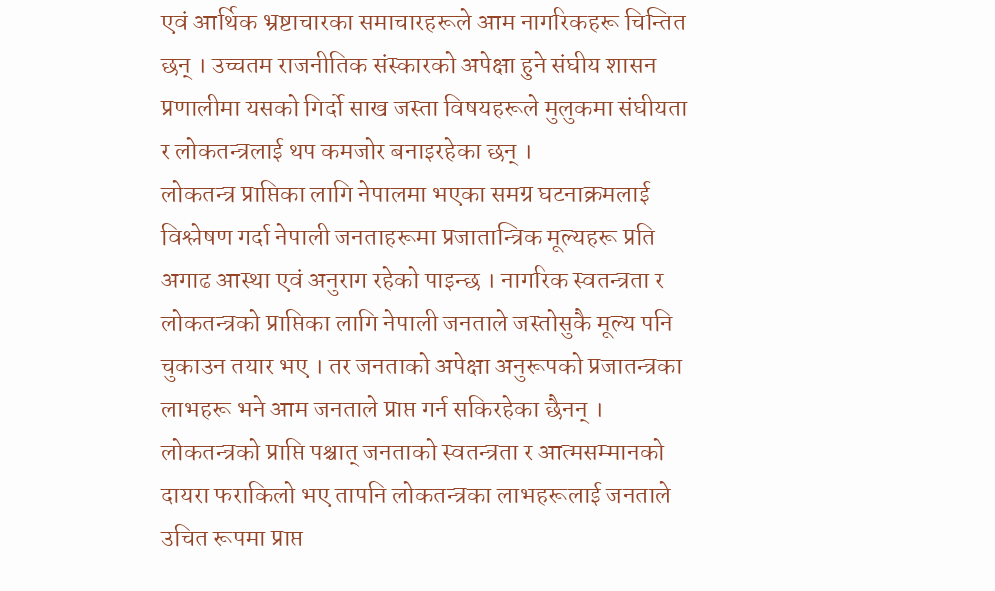एवं आर्थिक भ्रष्टाचारका समाचारहरूले आम नागरिकहरू चिन्तित छन् । उच्चतम राजनीतिक संस्कारको अपेक्षा हुने संघीय शासन प्रणालीमा यसको गिर्दो साख जस्ता विषयहरूले मुलुकमा संघीयता र लोकतन्त्रलाई थप कमजोर बनाइरहेका छन् ।
लोकतन्त्र प्राप्तिका लागि नेपालमा भएका समग्र घटनाक्रमलाई विश्लेषण गर्दा नेपाली जनताहरूमा प्रजातान्त्रिक मूल्यहरू प्रति अगाढ आस्था एवं अनुराग रहेको पाइन्छ । नागरिक स्वतन्त्रता र लोकतन्त्रको प्राप्तिका लागि नेपाली जनताले जस्तोसुकै मूल्य पनि चुकाउन तयार भए । तर जनताको अपेक्षा अनुरूपको प्रजातन्त्रका लाभहरू भने आम जनताले प्राप्त गर्न सकिरहेका छैनन् ।
लोकतन्त्रको प्राप्ति पश्चात् जनताको स्वतन्त्रता र आत्मसम्मानको दायरा फराकिलो भए तापनि लोकतन्त्रका लाभहरूलाई जनताले उचित रूपमा प्राप्त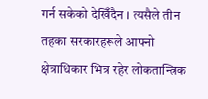गर्न सकेको देखिँदैन । त्यसैले तीन तहका सरकारहरूले आफ्नो क्षेत्राधिकार भित्र रहेर लोकतान्त्रिक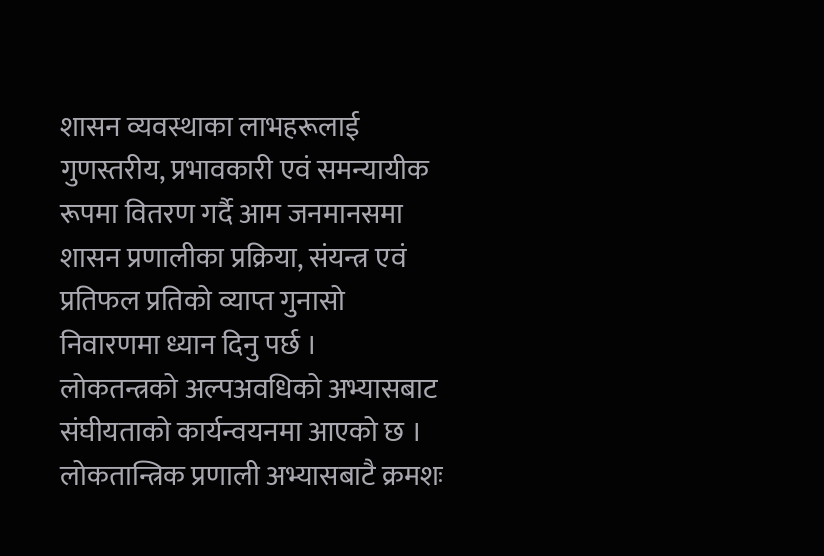शासन व्यवस्थाका लाभहरूलाई गुणस्तरीय, प्रभावकारी एवं समन्यायीक रूपमा वितरण गर्दै आम जनमानसमा शासन प्रणालीका प्रक्रिया, संयन्त्र एवं प्रतिफल प्रतिको व्याप्त गुनासो निवारणमा ध्यान दिनु पर्छ ।
लोकतन्त्रको अल्पअवधिको अभ्यासबाट संघीयताको कार्यन्वयनमा आएको छ । लोकतान्त्रिक प्रणाली अभ्यासबाटै क्रमशः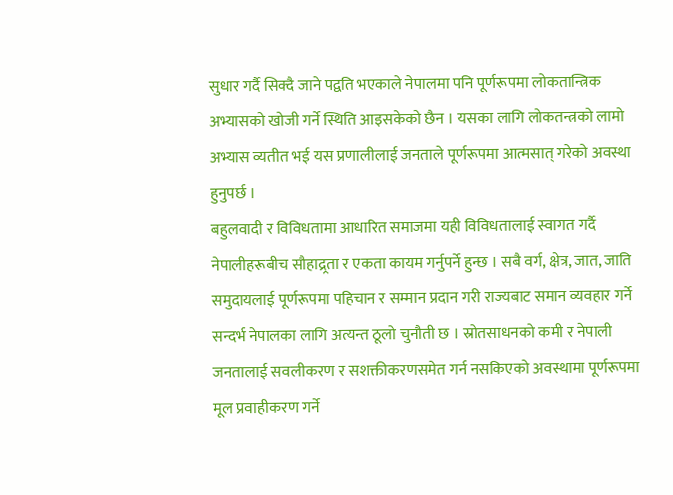सुधार गर्दै सिक्दै जाने पद्वति भएकाले नेपालमा पनि पूर्णरूपमा लोकतान्त्रिक अभ्यासको खोजी गर्ने स्थिति आइसकेको छैन । यसका लागि लोकतन्त्रको लामो अभ्यास व्यतीत भई यस प्रणालीलाई जनताले पूर्णरूपमा आत्मसात् गरेको अवस्था हुनुपर्छ ।
बहुलवादी र विविधतामा आधारित समाजमा यही विविधतालाई स्वागत गर्दै नेपालीहरूबीच सौहाद्र्रता र एकता कायम गर्नुपर्ने हुन्छ । सबै वर्ग, क्षेत्र, जात, जाति समुदायलाई पूर्णरूपमा पहिचान र सम्मान प्रदान गरी राज्यबाट समान व्यवहार गर्ने सन्दर्भ नेपालका लागि अत्यन्त ठूलो चुनौती छ । स्रोतसाधनको कमी र नेपाली जनतालाई सवलीकरण र सशक्तीकरणसमेत गर्न नसकिएको अवस्थामा पूर्णरूपमा मूल प्रवाहीकरण गर्ने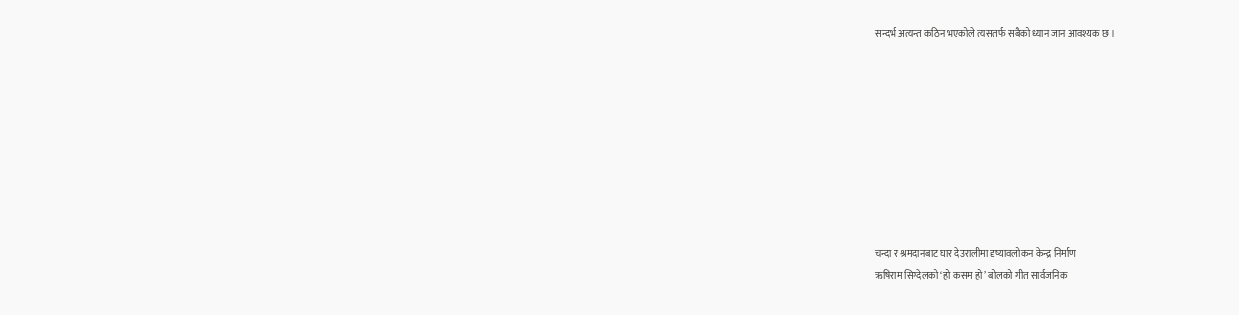सन्दर्भ अत्यन्त कठिन भएकोले त्यसतर्फ सबैको ध्यान जान आवश्यक छ ।









चन्दा र श्रमदानबाट घार देउरालीमा दृष्यावलोकन केन्द्र निर्माण
ऋषिराम सिग्देलको ‘हो कसम हो’ बोलको गीत सार्वजनिक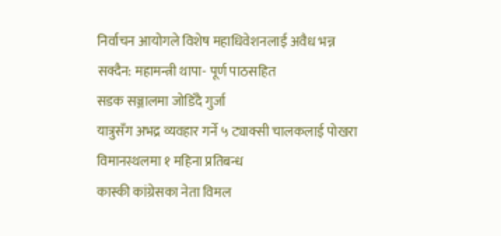निर्वाचन आयोगले विशेष महाधिवेशनलाई अवैध भन्न सक्दैन: महामन्त्री थापा- पूर्ण पाठसहित
सडक सञ्जालमा जोडिँदै गुर्जा
यात्रुसँग अभद्र व्यवहार गर्ने ५ ट्याक्सी चालकलाई पोखरा विमानस्थलमा १ महिना प्रतिबन्ध
कास्की कांग्रेसका नेता विमल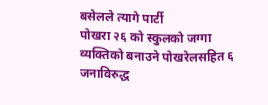बसेलले त्यागे पार्टी
पोखरा २६ को स्कुलको जग्गा व्यक्तिको बनाउने पोखरेलसहित ६ जनाविरुद्ध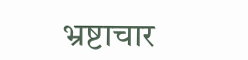भ्रष्टाचार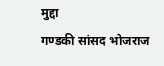मुद्दा
गण्डकी सांसद भोजराज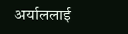अर्याललाई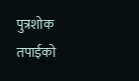पुत्रशोक
तपाईको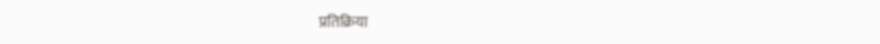प्रतिक्रिया